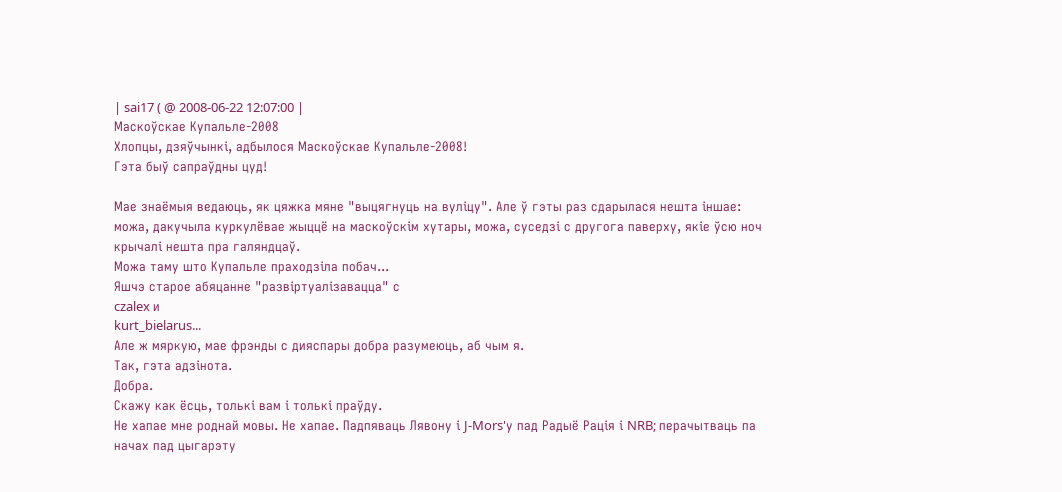| sai17 ( @ 2008-06-22 12:07:00 |
Маскоўскае Купальле-2008
Хлопцы, дзяўчынкі, адбылося Маскоўскае Купальле-2008!
Гэта быў сапраўдны цуд!

Мае знаёмыя ведаюць, як цяжка мяне "выцягнуць на вуліцу". Але ў гэты раз сдарылася нешта іншае: можа, дакучыла куркулёвае жыццё на маскоўскім хутары, можа, суседзі с другога паверху, якіе ўсю ноч крычалі нешта пра галяндцаў.
Можа таму што Купальле праходзіла побач...
Яшчэ старое абяцанне "развіртуалізавацца" с
czalex и
kurt_bielarus...
Але ж мяркую, мае фрэнды с дияспары добра разумеюць, аб чым я.
Так, гэта адзінота.
Добра.
Скажу как ёсць, толькі вам і толькі праўду.
Не хапае мне роднай мовы. Не хапае. Падпяваць Лявону і J-Mors'у пад Радыё Рація і NRB; перачытваць па начах пад цыгарэту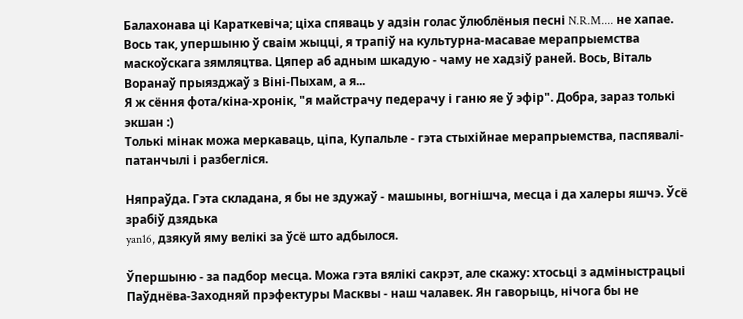Балахонава ці Караткевіча; ціха спяваць у адзін голас ўлюблёныя песні N.R.M.... не хапае.
Вось так, упершыню ў сваім жыцці, я трапіў на культурна-масавае мерапрыемства маскоўскага зямляцтва. Цяпер аб адным шкадую - чаму не хадзіў раней. Вось, Віталь Воранаў прыязджаў з Віні-Пыхам, а я...
Я ж сёння фота/кіна-хронік, "я майстрачу педерачу і ганю яе ў эфір". Добра, зараз толькі экшан :)
Толькі мінак можа меркаваць, ціпа, Купальле - гэта стыхійнае мерапрыемства, паспявалі-патанчылі і разбегліся.

Няпраўда. Гэта складана, я бы не здужаў - машыны, вогнішча, месца і да халеры яшчэ. Ўсё зрабіў дзядька
yan16, дзякуй яму велікі за ўсё што адбылося.

Ўпершыню - за падбор месца. Можа гэта вялікі сакрэт, але скажу: хтосьці з адміныстрацыі Паўднёва-Заходняй прэфектуры Масквы - наш чалавек. Ян гаворыць, нічога бы не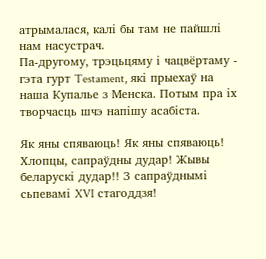атрымалася, калі бы там не пайшлі нам насустрач.
Па-другому, трэцьцяму і чацвёртаму - гэта гурт Testament, які прыехаў на наша Купалье з Менска. Потым пра іх творчасць шчэ напішу асабіста.

Як яны спяваюць! Як яны спяваюць! Хлопцы, сапраўдны дудар! Жывы беларускі дудар!! З сапраўднымі сьпевамі XVI стагоддзя!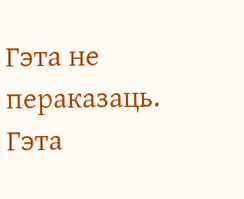Гэта не пераказаць. Гэта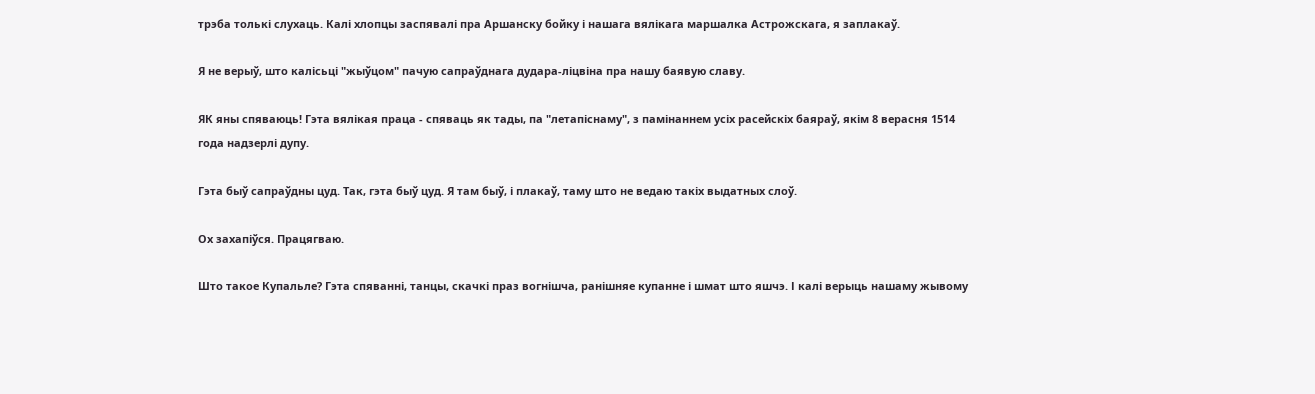трэба толькі слухаць. Калі хлопцы заспявалі пра Аршанску бойку і нашага вялікага маршалка Астрожскага, я заплакаў.

Я не верыў, што калісьці "жыўцом" пачую сапраўднага дудара-ліцвіна пра нашу баявую славу.

ЯК яны спяваюць! Гэта вялікая праца - спяваць як тады, па "летапіснаму", з памінаннем усіх расейскіх баяраў, якім 8 верасня 1514 года надзерлі дупу.

Гэта быў сапраўдны цуд. Так, гэта быў цуд. Я там быў, і плакаў, таму што не ведаю такіх выдатных слоў.

Ох захапіўся. Працягваю.

Што такое Купальле? Гэта спяванні, танцы, скачкі праз вогнішча, ранішняе купанне і шмат што яшчэ. І калі верыць нашаму жывому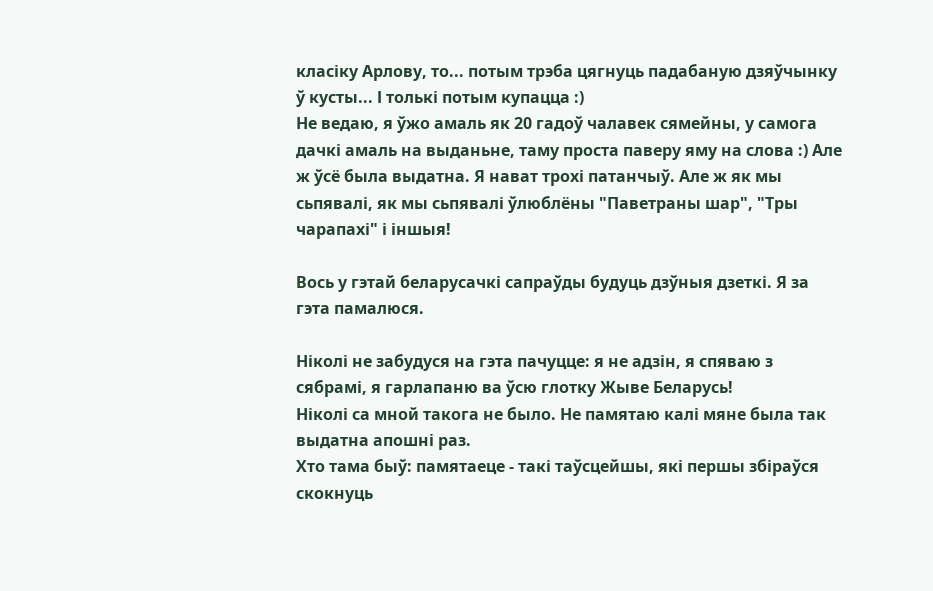класіку Арлову, то... потым трэба цягнуць падабаную дзяўчынку ў кусты... І толькі потым купацца :)
Не ведаю, я ўжо амаль як 20 гадоў чалавек сямейны, у самога дачкі амаль на выданьне, таму проста паверу яму на слова :) Але ж ўсё была выдатна. Я нават трохі патанчыў. Але ж як мы сьпявалі, як мы сьпявалі ўлюблёны "Паветраны шар", "Тры чарапахі" і іншыя!

Вось у гэтай беларусачкі сапраўды будуць дзўныя дзеткі. Я за гэта памалюся.

Ніколі не забудуся на гэта пачуцце: я не адзін, я спяваю з сябрамі, я гарлапаню ва ўсю глотку Жыве Беларусь!
Ніколі са мной такога не было. Не памятаю калі мяне была так выдатна апошні раз.
Хто тама быў: памятаеце - такі таўсцейшы, які першы збіраўся скокнуць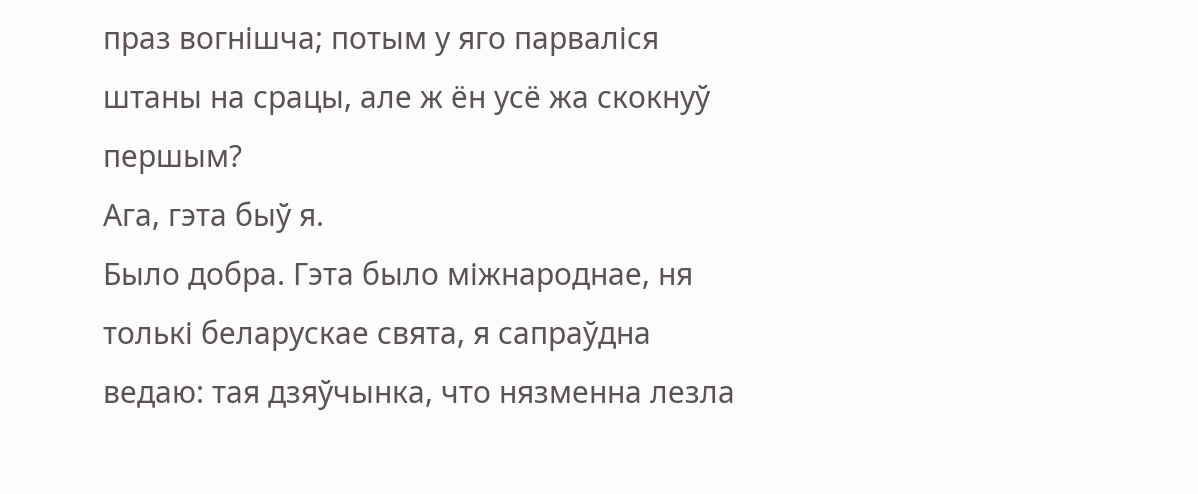праз вогнішча; потым у яго парваліся штаны на срацы, але ж ён усё жа скокнуў першым?
Ага, гэта быў я.
Было добра. Гэта было міжнароднае, ня толькі беларускае свята, я сапраўдна ведаю: тая дзяўчынка, что нязменна лезла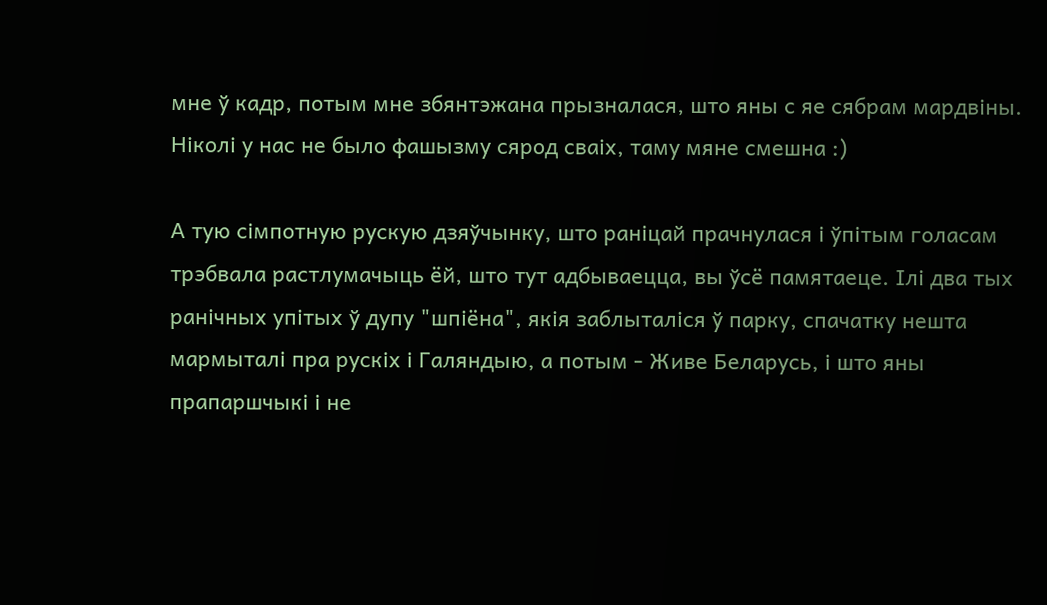мне ў кадр, потым мне збянтэжана прызналася, што яны с яе сябрам мардвіны. Ніколі у нас не было фашызму сярод сваіх, таму мяне смешна :)

А тую сімпотную рускую дзяўчынку, што раніцай прачнулася і ўпітым голасам трэбвала растлумачыць ёй, што тут адбываецца, вы ўсё памятаеце. Ілі два тых ранічных упітых ў дупу "шпіёна", якія заблыталіся ў парку, спачатку нешта мармыталі пра рускіх і Галяндыю, а потым - Живе Беларусь, і што яны прапаршчыкі і не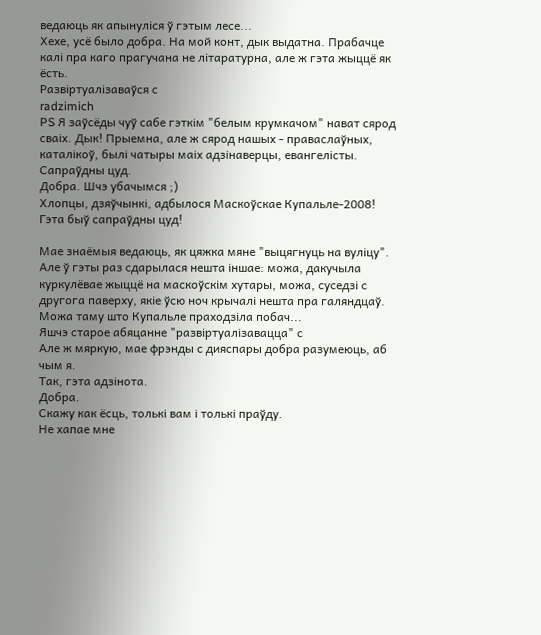ведаюць як апынуліся ў гэтым лесе...
Хехе, усё было добра. На мой конт, дык выдатна. Прабачце калі пра каго прагучана не літаратурна, але ж гэта жыццё як ёсть.
Развіртуалізаваўся с
radzimich
PS Я заўсёды чуў сабе гэткім "белым крумкачом" нават сярод сваіх. Дык! Прыемна, але ж сярод нашых - праваслаўных, каталікоў, былі чатыры маіх адзінаверцы, евангелісты. Сапраўдны цуд.
Добра. Шчэ убачымся ;)
Хлопцы, дзяўчынкі, адбылося Маскоўскае Купальле-2008!
Гэта быў сапраўдны цуд!

Мае знаёмыя ведаюць, як цяжка мяне "выцягнуць на вуліцу". Але ў гэты раз сдарылася нешта іншае: можа, дакучыла куркулёвае жыццё на маскоўскім хутары, можа, суседзі с другога паверху, якіе ўсю ноч крычалі нешта пра галяндцаў.
Можа таму што Купальле праходзіла побач...
Яшчэ старое абяцанне "развіртуалізавацца" с
Але ж мяркую, мае фрэнды с дияспары добра разумеюць, аб чым я.
Так, гэта адзінота.
Добра.
Скажу как ёсць, толькі вам і толькі праўду.
Не хапае мне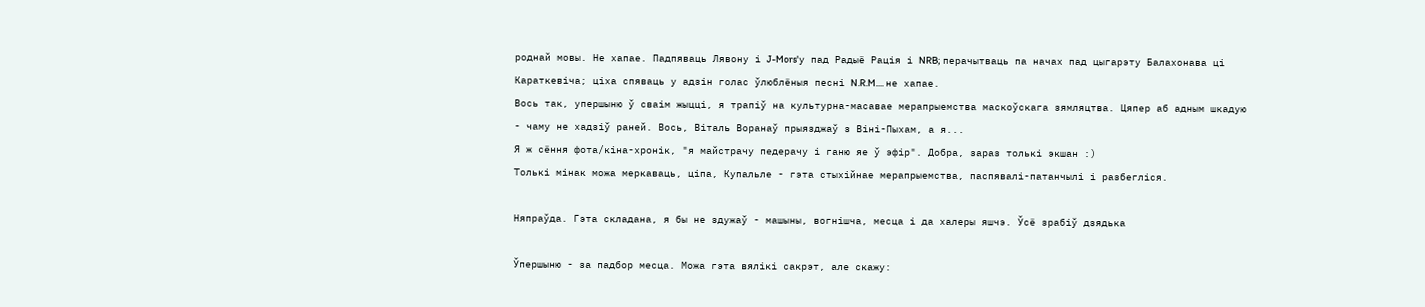роднай мовы. Не хапае. Падпяваць Лявону і J-Mors'у пад Радыё Рація і NRB; перачытваць па начах пад цыгарэту Балахонава ці Караткевіча; ціха спяваць у адзін голас ўлюблёныя песні N.R.M.... не хапае.
Вось так, упершыню ў сваім жыцці, я трапіў на культурна-масавае мерапрыемства маскоўскага зямляцтва. Цяпер аб адным шкадую - чаму не хадзіў раней. Вось, Віталь Воранаў прыязджаў з Віні-Пыхам, а я...
Я ж сёння фота/кіна-хронік, "я майстрачу педерачу і ганю яе ў эфір". Добра, зараз толькі экшан :)
Толькі мінак можа меркаваць, ціпа, Купальле - гэта стыхійнае мерапрыемства, паспявалі-патанчылі і разбегліся.

Няпраўда. Гэта складана, я бы не здужаў - машыны, вогнішча, месца і да халеры яшчэ. Ўсё зрабіў дзядька

Ўпершыню - за падбор месца. Можа гэта вялікі сакрэт, але скажу: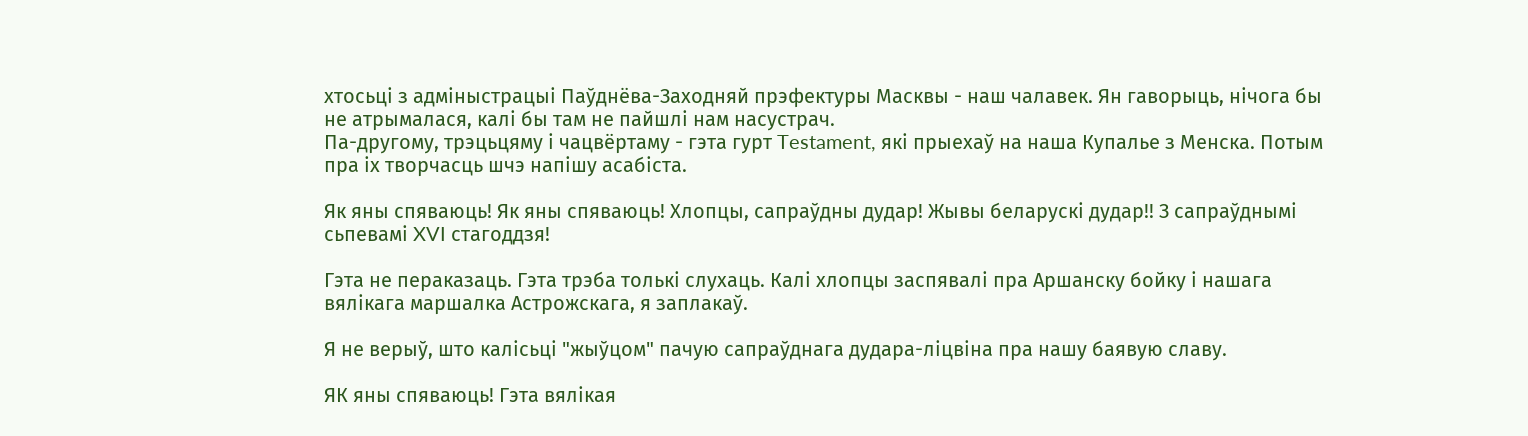хтосьці з адміныстрацыі Паўднёва-Заходняй прэфектуры Масквы - наш чалавек. Ян гаворыць, нічога бы не атрымалася, калі бы там не пайшлі нам насустрач.
Па-другому, трэцьцяму і чацвёртаму - гэта гурт Testament, які прыехаў на наша Купалье з Менска. Потым пра іх творчасць шчэ напішу асабіста.

Як яны спяваюць! Як яны спяваюць! Хлопцы, сапраўдны дудар! Жывы беларускі дудар!! З сапраўднымі сьпевамі XVI стагоддзя!

Гэта не пераказаць. Гэта трэба толькі слухаць. Калі хлопцы заспявалі пра Аршанску бойку і нашага вялікага маршалка Астрожскага, я заплакаў.

Я не верыў, што калісьці "жыўцом" пачую сапраўднага дудара-ліцвіна пра нашу баявую славу.

ЯК яны спяваюць! Гэта вялікая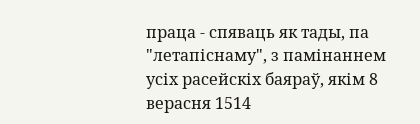праца - спяваць як тады, па "летапіснаму", з памінаннем усіх расейскіх баяраў, якім 8 верасня 1514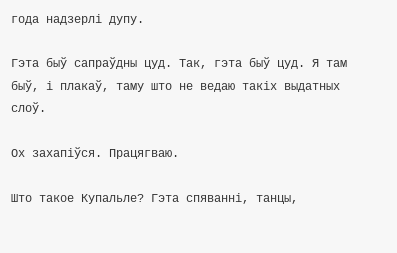года надзерлі дупу.

Гэта быў сапраўдны цуд. Так, гэта быў цуд. Я там быў, і плакаў, таму што не ведаю такіх выдатных слоў.

Ох захапіўся. Працягваю.

Што такое Купальле? Гэта спяванні, танцы,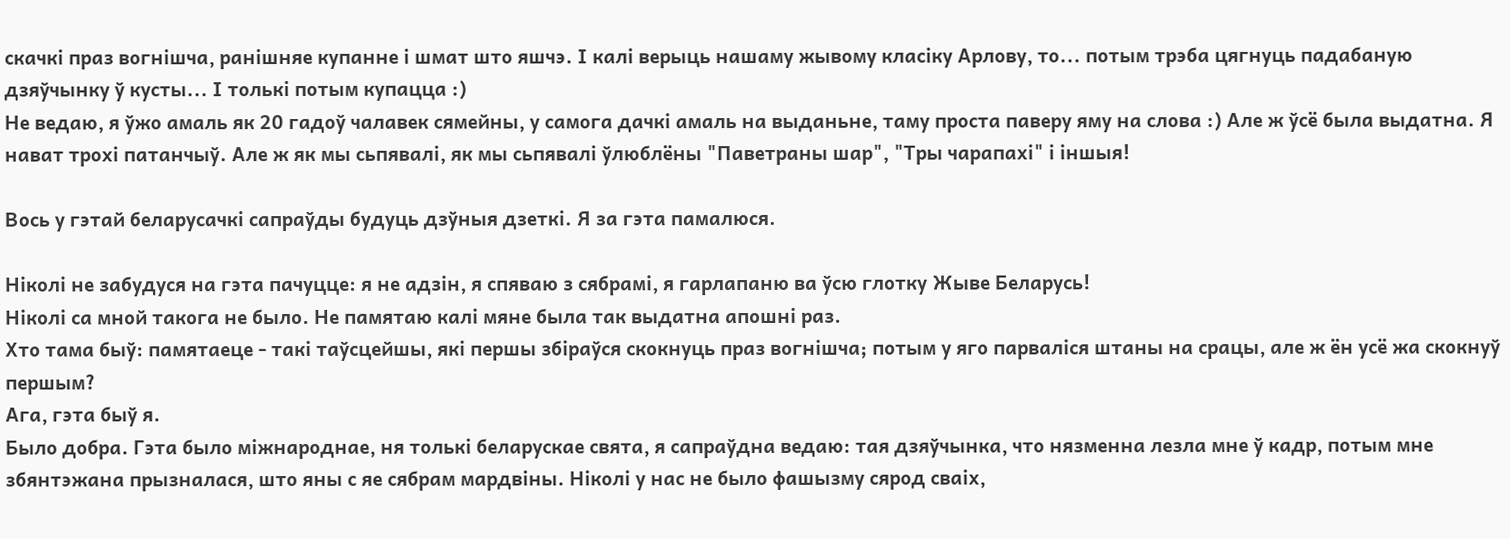скачкі праз вогнішча, ранішняе купанне і шмат што яшчэ. І калі верыць нашаму жывому класіку Арлову, то... потым трэба цягнуць падабаную дзяўчынку ў кусты... І толькі потым купацца :)
Не ведаю, я ўжо амаль як 20 гадоў чалавек сямейны, у самога дачкі амаль на выданьне, таму проста паверу яму на слова :) Але ж ўсё была выдатна. Я нават трохі патанчыў. Але ж як мы сьпявалі, як мы сьпявалі ўлюблёны "Паветраны шар", "Тры чарапахі" і іншыя!

Вось у гэтай беларусачкі сапраўды будуць дзўныя дзеткі. Я за гэта памалюся.

Ніколі не забудуся на гэта пачуцце: я не адзін, я спяваю з сябрамі, я гарлапаню ва ўсю глотку Жыве Беларусь!
Ніколі са мной такога не было. Не памятаю калі мяне была так выдатна апошні раз.
Хто тама быў: памятаеце - такі таўсцейшы, які першы збіраўся скокнуць праз вогнішча; потым у яго парваліся штаны на срацы, але ж ён усё жа скокнуў першым?
Ага, гэта быў я.
Было добра. Гэта было міжнароднае, ня толькі беларускае свята, я сапраўдна ведаю: тая дзяўчынка, что нязменна лезла мне ў кадр, потым мне збянтэжана прызналася, што яны с яе сябрам мардвіны. Ніколі у нас не было фашызму сярод сваіх,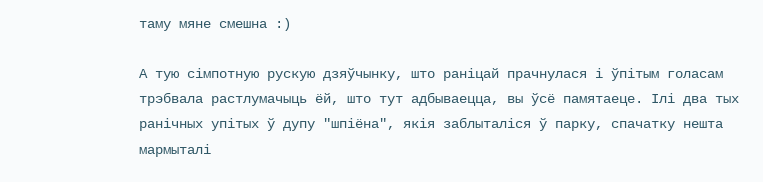таму мяне смешна :)

А тую сімпотную рускую дзяўчынку, што раніцай прачнулася і ўпітым голасам трэбвала растлумачыць ёй, што тут адбываецца, вы ўсё памятаеце. Ілі два тых ранічных упітых ў дупу "шпіёна", якія заблыталіся ў парку, спачатку нешта мармыталі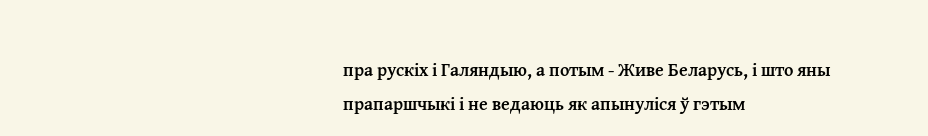пра рускіх і Галяндыю, а потым - Живе Беларусь, і што яны прапаршчыкі і не ведаюць як апынуліся ў гэтым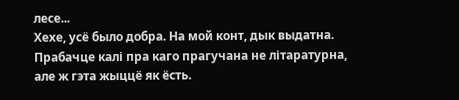лесе...
Хехе, усё было добра. На мой конт, дык выдатна. Прабачце калі пра каго прагучана не літаратурна, але ж гэта жыццё як ёсть.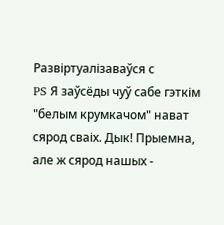Развіртуалізаваўся с
PS Я заўсёды чуў сабе гэткім "белым крумкачом" нават сярод сваіх. Дык! Прыемна, але ж сярод нашых -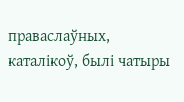праваслаўных, каталікоў, былі чатыры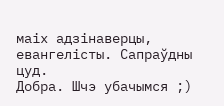маіх адзінаверцы, евангелісты. Сапраўдны цуд.
Добра. Шчэ убачымся ;)